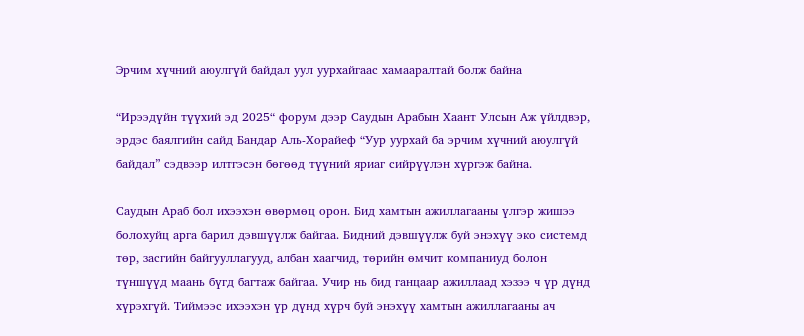Эрчим хүчний аюулгүй байдал уул уурхайгаас хамааралтай болж байна

“Ирээдүйн түүхий эд 2025“ форум дээр Саудын Арабын Хаант Улсын Аж үйлдвэр, эрдэс баялгийн сайд Бандар Аль-Хорайеф “Уур уурхай ба эрчим хүчний аюулгүй байдал” сэдвээр илтгэсэн бөгөөд түүний яриаг сийрүүлэн хүргэж байна.

Саудын Араб бол ихээхэн өвөрмөц орон. Бид хамтын ажиллагааны үлгэр жишээ болохуйц арга барил дэвшүүлж байгаа. Бидний дэвшүүлж буй энэхүү эко системд төр, засгийн байгууллагууд, албан хаагчид, төрийн өмчит компаниуд болон түншүүд маань бүгд багтаж байгаа. Учир нь бид ганцаар ажиллаад хэзээ ч үр дүнд хүрэхгүй. Тиймээс ихээхэн үр дүнд хүрч буй энэхүү хамтын ажиллагааны ач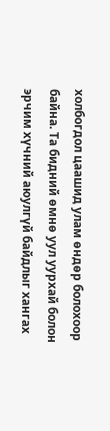холбогдол цаашид улам өндөр болохоор байна. Та бидний өмнө уул уурхай болон эрчим хүчний аюулгүй байдлыг хангах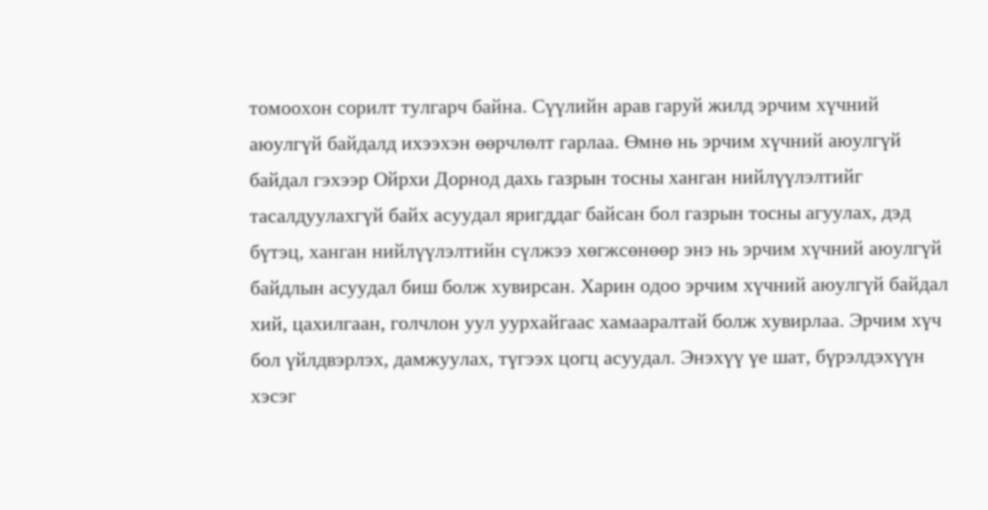томоохон сорилт тулгарч байна. Сүүлийн арав гаруй жилд эрчим хүчний аюулгүй байдалд ихээхэн өөрчлөлт гарлаа. Өмнө нь эрчим хүчний аюулгүй байдал гэхээр Ойрхи Дорнод дахь газрын тосны ханган нийлүүлэлтийг тасалдуулахгүй байх асуудал яригддаг байсан бол газрын тосны агуулах, дэд бүтэц, ханган нийлүүлэлтийн сүлжээ хөгжсөнөөр энэ нь эрчим хүчний аюулгүй байдлын асуудал биш болж хувирсан. Харин одоо эрчим хүчний аюулгүй байдал хий, цахилгаан, голчлон уул уурхайгаас хамааралтай болж хувирлаа. Эрчим хүч бол үйлдвэрлэх, дамжуулах, түгээх цогц асуудал. Энэхүү үе шат, бүрэлдэхүүн хэсэг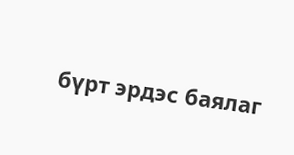бүрт эрдэс баялаг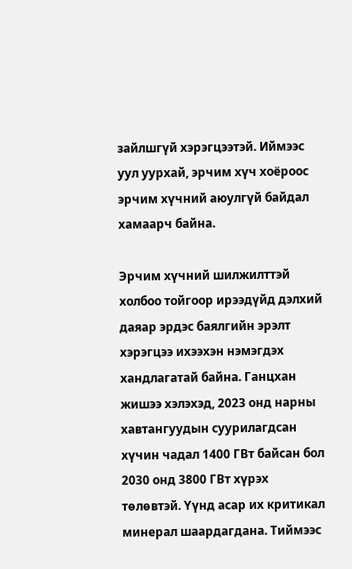зайлшгүй хэрэгцээтэй. Иймээс уул уурхай, эрчим хүч хоёроос эрчим хүчний аюулгүй байдал хамаарч байна.

Эрчим хүчний шилжилттэй холбоо тойгоор ирээдүйд дэлхий даяар эрдэс баялгийн эрэлт хэрэгцээ ихээхэн нэмэгдэх хандлагатай байна. Ганцхан жишээ хэлэхэд, 2023 онд нарны хавтангуудын суурилагдсан хүчин чадал 1400 ГВт байсан бол 2030 онд 3800 ГВт хүрэх төлөвтэй. Үүнд асар их критикал минерал шаардагдана. Тиймээс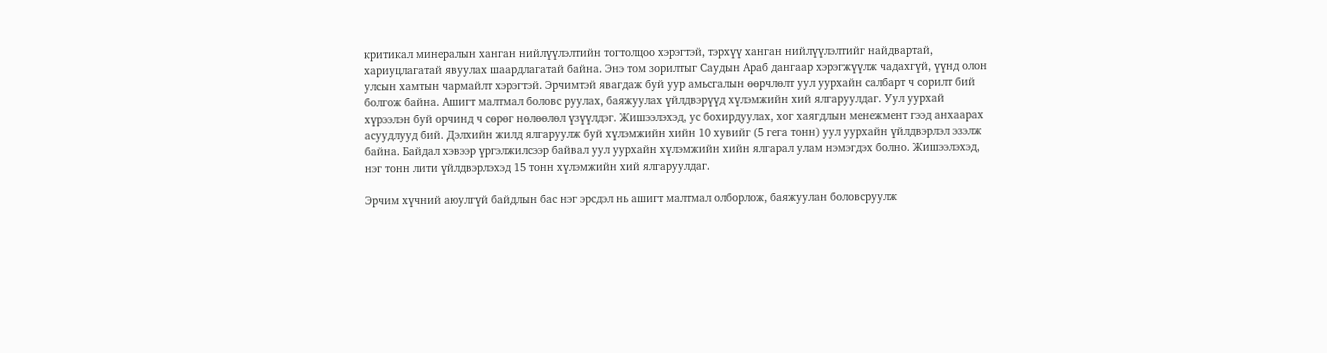критикал минералын ханган нийлүүлэлтийн тогтолцоо хэрэгтэй, тэрхүү ханган нийлүүлэлтийг найдвартай, хариуцлагатай явуулах шаардлагатай байна. Энэ том зорилтыг Саудын Араб дангаар хэрэгжүүлж чадахгүй, үүнд олон улсын хамтын чармайлт хэрэгтэй. Эрчимтэй явагдаж буй уур амьсгалын өөрчлөлт уул уурхайн салбарт ч сорилт бий болгож байна. Ашигт малтмал боловс руулах, баяжуулах үйлдвэрүүд хүлэмжийн хий ялгаруулдаг. Уул уурхай хүрээлэн буй орчинд ч сөрөг нөлөөлөл үзүүлдэг. Жишээлэхэд, ус бохирдуулах, хог хаягдлын менежмент гээд анхаарах асуудлууд бий. Дэлхийн жилд ялгаруулж буй хүлэмжийн хийн 10 хувийг (5 гега тонн) уул уурхайн үйлдвэрлэл эзэлж байна. Байдал хэвээр үргэлжилсээр байвал уул уурхайн хүлэмжийн хийн ялгарал улам нэмэгдэх болно. Жишээлэхэд, нэг тонн лити үйлдвэрлэхэд 15 тонн хүлэмжийн хий ялгаруулдаг.

Эрчим хүчний аюулгүй байдлын бас нэг эрсдэл нь ашигт малтмал олборлож, баяжуулан боловсруулж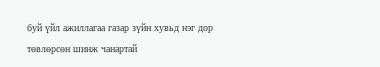буй үйл ажиллагаа газар зүйн хувьд нэг дор төвлөрсөн шинж чанартай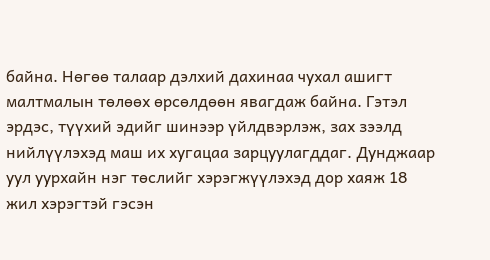байна. Нөгөө талаар дэлхий дахинаа чухал ашигт малтмалын төлөөх өрсөлдөөн явагдаж байна. Гэтэл эрдэс, түүхий эдийг шинээр үйлдвэрлэж, зах зээлд нийлүүлэхэд маш их хугацаа зарцуулагддаг. Дунджаар уул уурхайн нэг төслийг хэрэгжүүлэхэд дор хаяж 18 жил хэрэгтэй гэсэн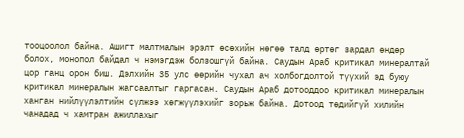тооцоолол байна. Ашигт малтмалын эрэлт өсөхийн нөгөө талд өртөг зардал өндөр болох, монопол байдал ч нэмэгдэж болзошгүй байна. Саудын Араб критикал минералтай цор ганц орон биш. Дэлхийн 35 улс өөрийн чухал ач холбогдолтой түүхий эд буюу критикал минералын жагсаалтыг гаргасан. Саудын Араб дотооддоо критикал минералын ханган нийлүүлэлтийн сүлжээ хөгжүүлэхийг зорьж байна. Дотоод төдийгүй хилийн чанадад ч хамтран ажиллахыг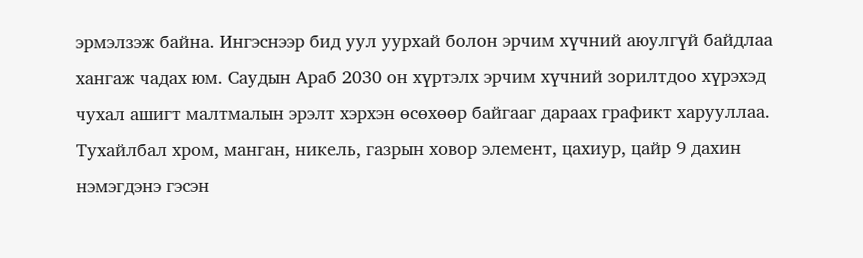эрмэлзэж байна. Ингэснээр бид уул уурхай болон эрчим хүчний аюулгүй байдлаа хангаж чадах юм. Саудын Араб 2030 он хүртэлх эрчим хүчний зорилтдоо хүрэхэд чухал ашигт малтмалын эрэлт хэрхэн өсөхөөр байгааг дараах графикт харууллаа. Тухайлбал хром, манган, никель, газрын ховор элемент, цахиур, цайр 9 дахин нэмэгдэнэ гэсэн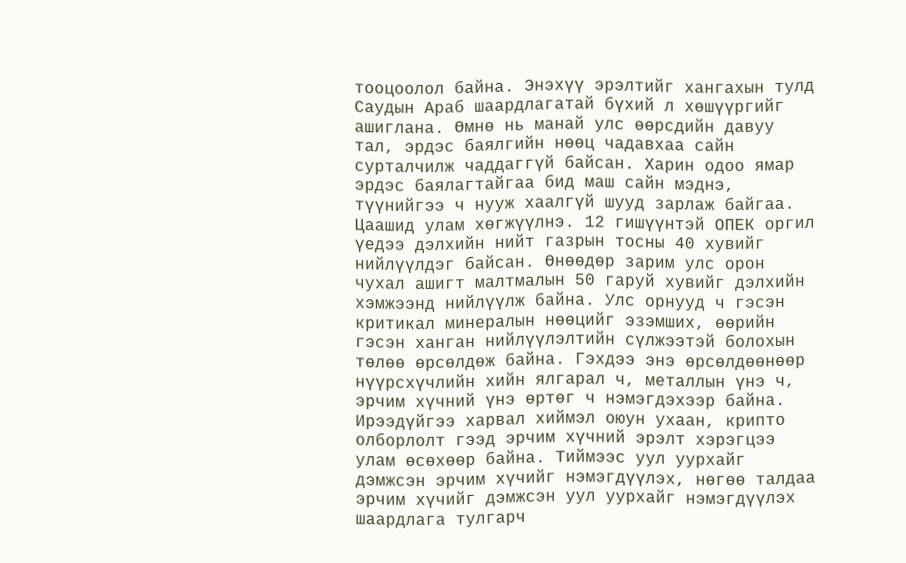тооцоолол байна. Энэхүү эрэлтийг хангахын тулд Саудын Араб шаардлагатай бүхий л хөшүүргийг ашиглана. Өмнө нь манай улс өөрсдийн давуу тал, эрдэс баялгийн нөөц чадавхаа сайн сурталчилж чаддаггүй байсан. Харин одоо ямар эрдэс баялагтайгаа бид маш сайн мэднэ, түүнийгээ ч нууж хаалгүй шууд зарлаж байгаа. Цаашид улам хөгжүүлнэ. 12 гишүүнтэй ОПЕК оргил үедээ дэлхийн нийт газрын тосны 40 хувийг нийлүүлдэг байсан. Өнөөдөр зарим улс орон чухал ашигт малтмалын 50 гаруй хувийг дэлхийн хэмжээнд нийлүүлж байна. Улс орнууд ч гэсэн критикал минералын нөөцийг эзэмших, өөрийн гэсэн ханган нийлүүлэлтийн сүлжээтэй болохын төлөө өрсөлдөж байна. Гэхдээ энэ өрсөлдөөнөөр нүүрсхүчлийн хийн ялгарал ч, металлын үнэ ч, эрчим хүчний үнэ өртөг ч нэмэгдэхээр байна. Ирээдүйгээ харвал хиймэл оюун ухаан, крипто олборлолт гээд эрчим хүчний эрэлт хэрэгцээ улам өсөхөөр байна. Тиймээс уул уурхайг дэмжсэн эрчим хүчийг нэмэгдүүлэх, нөгөө талдаа эрчим хүчийг дэмжсэн уул уурхайг нэмэгдүүлэх шаардлага тулгарч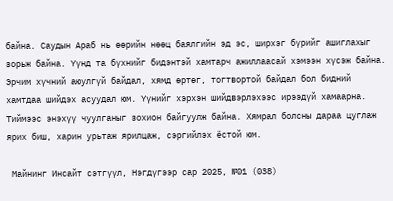байна. Саудын Араб нь өөрийн нөөц баялгийн эд эс, ширхэг бүрийг ашиглахыг зорьж байна. Үүнд та бүхнийг бидэнтэй хамтарч ажиллаасай хэмээн хүсэж байна. Эрчим хүчний аюулгүй байдал, хямд өртөг, тогтвортой байдал бол бидний хамтдаа шийдэх асуудал юм. Үүнийг хэрхэн шийдвэрлэхээс ирээдүй хамаарна. Тиймээс энэхүү чуулганыг зохион байгуулж байна. Хямрал болсны дараа цуглаж ярих биш, харин урьтаж ярилцаж, сэргийлэх ёстой юм.

 Майнинг Инсайт сэтгүүл, Нэгдүгээр сар 2025, №01 (038)